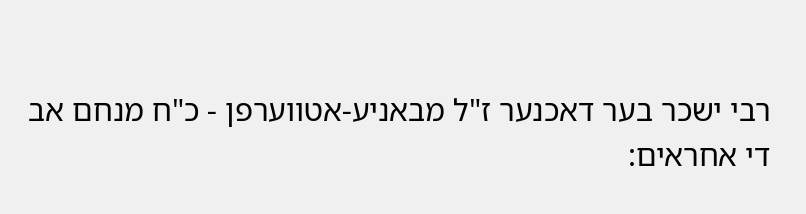רבי ישכר בער דאכנער ז"ל מבאניע-אטווערפן - כ"ח מנחם אב
די אחראים: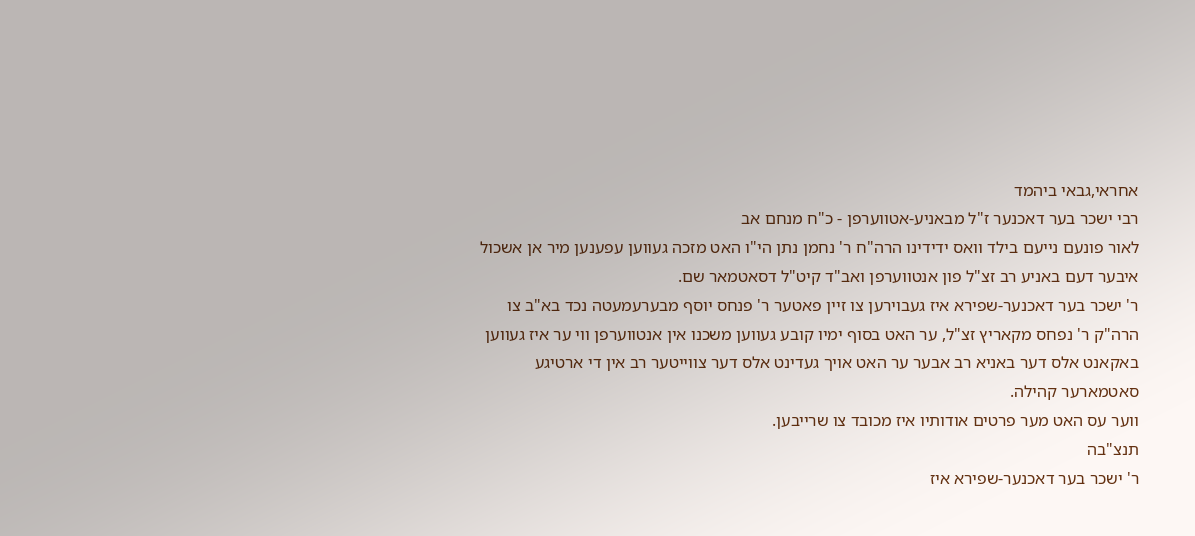אחראי,גבאי ביהמד
רבי ישכר בער דאכנער ז"ל מבאניע-אטווערפן - כ"ח מנחם אב
לאור פונעם נייעם בילד וואס ידידינו הרה"ח ר' נחמן נתן הי"ו האט מזכה געווען עפענען מיר אן אשכול איבער דעם באניע רב זצ"ל פון אנטווערפן ואב"ד קיט"ל דסאטמאר שם.
ר' ישכר בער דאכנער-שפירא איז געבוירען צו זיין פאטער ר' פנחס יוסף מבערעמעטה נכד בא"ב צו הרה"ק ר' נפחס מקאריץ זצ"ל, ער האט בסוף ימיו קובע געווען משכנו אין אנטווערפן ווי ער איז געווען באקאנט אלס דער באניא רב אבער ער האט אויך געדינט אלס דער צווייטער רב אין די ארטיגע סאטמארער קהילה.
ווער עס האט מער פרטים אודותיו איז מכובד צו שרייבען.
תנצ"בה
ר' ישכר בער דאכנער-שפירא איז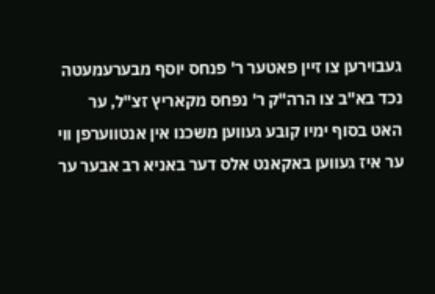געבוירען צו זיין פאטער ר' פנחס יוסף מבערעמעטה נכד בא"ב צו הרה"ק ר' נפחס מקאריץ זצ"ל, ער האט בסוף ימיו קובע געווען משכנו אין אנטווערפן ווי ער איז געווען באקאנט אלס דער באניא רב אבער ער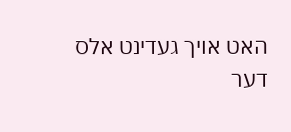האט אויך געדינט אלס דער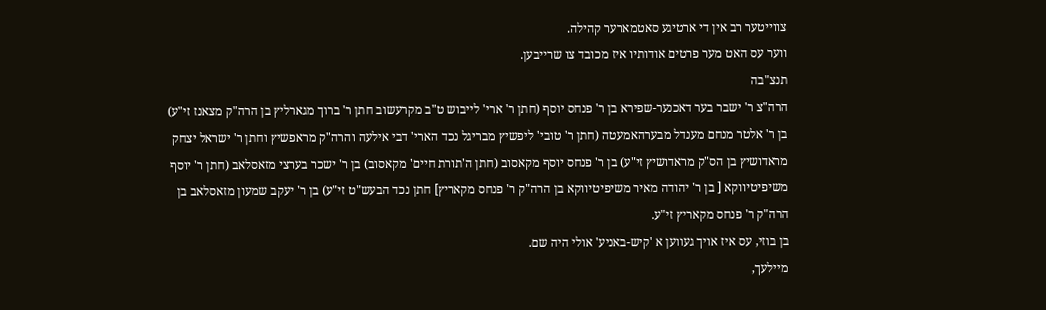צווייטער רב אין די ארטיגע סאטמארער קהילה.
ווער עס האט מער פרטים אודותיו איז מכובד צו שרייבען.
תנצ"בה
הרה"צ ר' ישבר בער דאכנער-שפירא בן ר' פנחס יוסף (חתן ר' ארי' לייבוש ט"ב מקרעשוב חתן ר' ברוך מגארליץ בן הרה"ק מצאנז זי"ע) בן ר' אלטר מנחם מענדל מבערהאמעטה (חתן ר' טובי' ליפשיץ מבריגל נכד הארי' דבי אילעה והרה"ק מראפשיץ וחתן ר' ישראל יצחק מראדושיץ בן הס"ק מראדושיץ זי"ע) בן ר' פנחס יוסף מקאסוב (חתן ה'תורת חיים' מקאסוב) בן ר' ישכר בערצי מזאסלאב (חתן ר' יוסף משיפיטיווקא [ בן ר' יהודה מאיר משיפיטיווקא בן הרה"ק ר' פנחס מקאריץ] חתן נכד הבעש"ט זי"ע) בן ר' יעקב שמעון מזאסלאב בן הרה"ק ר' פנחס מקאריץ זי"ע.
בן בוזי, עס איז אויך געווען א 'קיש-באניע' אולי היה שם.
מיילעך,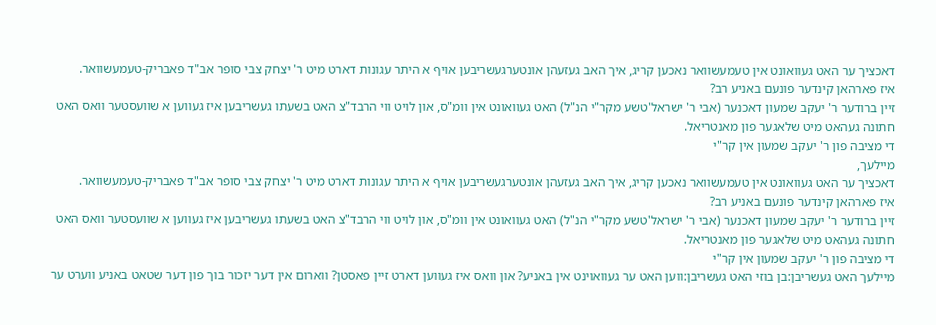דאכציך ער האט געוואונט אין טעמעשוואר נאכען קריג, איך האב געזעהן אונטערגעשריבען אויף א היתר עגונות דארט מיט ר' יצחק צבי סופר אב"ד פאבריק-טעמעשוואר.
איז פארהאן קינדער פונעם באניע רב?
זיין ברודער ר' יעקב שמעון דאכנער (אבי ר' ישראל'טשע מקר"י הנ"ל) האט געוואונט אין וומ"ס, און לויט ווי הרבד"צ האט בשעתו געשריבען איז געווען א שוועסטער וואס האט חתונה געהאט מיט שלאגער פון מאנטריאל.
די מציבה פון ר' יעקב שמעון אין קר"י
מיילעך,
דאכציך ער האט געוואונט אין טעמעשוואר נאכען קריג, איך האב געזעהן אונטערגעשריבען אויף א היתר עגונות דארט מיט ר' יצחק צבי סופר אב"ד פאבריק-טעמעשוואר.
איז פארהאן קינדער פונעם באניע רב?
זיין ברודער ר' יעקב שמעון דאכנער (אבי ר' ישראל'טשע מקר"י הנ"ל) האט געוואונט אין וומ"ס, און לויט ווי הרבד"צ האט בשעתו געשריבען איז געווען א שוועסטער וואס האט חתונה געהאט מיט שלאגער פון מאנטריאל.
די מציבה פון ר' יעקב שמעון אין קר"י
מיילעך האט געשריבן:בן בוזי האט געשריבן:ווען האט ער געוואוינט אין באניע? און וואס איז געווען דארט זיין פאסטן? ווארום אין דער יזכור בוך פון דער שטאט באניע ווערט ער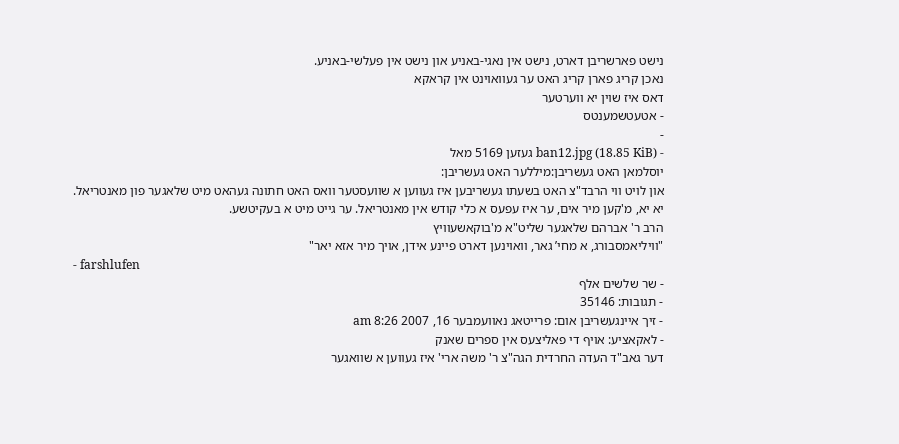נישט פארשריבן דארט, נישט אין נאגי-באניע און נישט אין פעלשי-באניע.
נאכן קריג פארן קריג האט ער געוואוינט אין קראקא
דאס איז שוין יא ווערטער
- אטעטשמענטס
-
- ban12.jpg (18.85 KiB) געזען 5169 מאל
יוסלמאן האט געשריבן:מיללער האט געשריבן:
און לויט ווי הרבד"צ האט בשעתו געשריבען איז געווען א שוועסטער וואס האט חתונה געהאט מיט שלאגער פון מאנטריאל.
יא יא, מ'קען מיר אים, ער איז עפעס א כלי קודש אין מאנטריאל. ער גייט מיט א בעקיטשע.
הרב ר' אברהם שלאגער שליט"א מ'בוקאשעוויץ
"וויליאמסבורג, א מחי’ גאר, וואוינען דארט פיינע אידן, אויך מיר אזא יאר"
- farshlufen
- שר שלשים אלף
- תגובות: 35146
- זיך איינגעשריבן אום: פרייטאג נאוועמבער 16, 2007 8:26 am
- לאקאציע: אויף די פאליצעס אין ספרים שאנק
דער גאב"ד העדה החרדית הגה"צ ר' משה ארי' איז געווען א שוואגער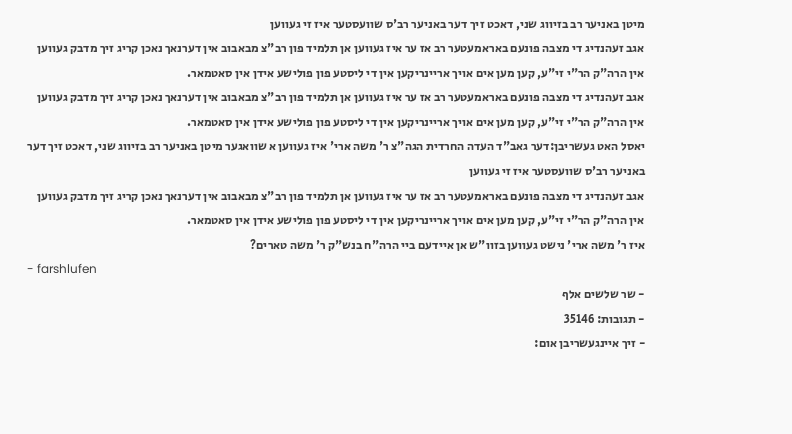מיטן באניער רב בזיווג שני, דאכט זיך דער באניער רב'ס שוועסטער איז זי געווען
אגב זעהנדיג די מצבה פונעם באראמעטער רב אז ער איז געווען אן תלמיד פון רב"צ מבאבוב אין דערנאך נאכן קריג זיך מדבק געווען אין הרה"ק הר"י זי"ע, קען מען אים אויך אריינריקען אין די ליסטע פון פולישע אידן אין סאטמאר.
אגב זעהנדיג די מצבה פונעם באראמעטער רב אז ער איז געווען אן תלמיד פון רב"צ מבאבוב אין דערנאך נאכן קריג זיך מדבק געווען אין הרה"ק הר"י זי"ע, קען מען אים אויך אריינריקען אין די ליסטע פון פולישע אידן אין סאטמאר.
יאסל האט געשריבן:דער גאב"ד העדה החרדית הגה"צ ר' משה ארי' איז געווען א שוואגער מיטן באניער רב בזיווג שני, דאכט זיך דער באניער רב'ס שוועסטער איז זי געווען
אגב זעהנדיג די מצבה פונעם באראמעטער רב אז ער איז געווען אן תלמיד פון רב"צ מבאבוב אין דערנאך נאכן קריג זיך מדבק געווען אין הרה"ק הר"י זי"ע, קען מען אים אויך אריינריקען אין די ליסטע פון פולישע אידן אין סאטמאר.
איז ר' משה ארי' נישט געווען בזוו"ש אן איידעם ביי הרה"ח בנש"ק ר' משה טארים?
- farshlufen
- שר שלשים אלף
- תגובות: 35146
- זיך איינגעשריבן אום: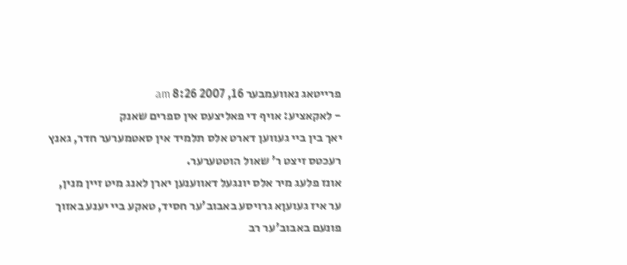פרייטאג נאוועמבער 16, 2007 8:26 am
- לאקאציע: אויף די פאליצעס אין ספרים שאנק
יאך בין ביי געווען דארט אלס תלמיד אין סאטמערער חדר, גאנץ רעכטס זיצט ר' שאול הוטטערער.
אונז פלעג מיר אלס יונגעל דאווענען יארן לאנג מיט זיין מנין, ער איז געועןא גרויסע באבוב'ער חסיד, טאקע ביי יענע באזוך פונעם באבוב'ער רב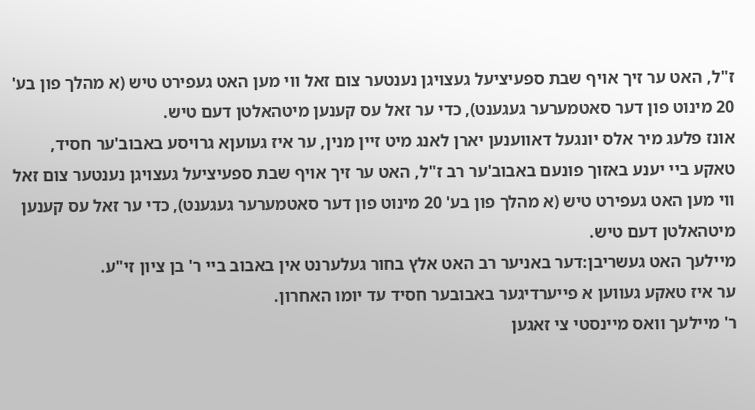ז"ל, האט ער זיך אויף שבת ספעיציעל געצויגן נענטער צום זאל ווי מען האט געפירט טיש (א מהלך פון בע' 20 מינוט פון דער סאטמערער געגענט), כדי ער זאל עס קענען מיטהאלטן דעם טיש.
אונז פלעג מיר אלס יונגעל דאווענען יארן לאנג מיט זיין מנין, ער איז געועןא גרויסע באבוב'ער חסיד, טאקע ביי יענע באזוך פונעם באבוב'ער רב ז"ל, האט ער זיך אויף שבת ספעיציעל געצויגן נענטער צום זאל ווי מען האט געפירט טיש (א מהלך פון בע' 20 מינוט פון דער סאטמערער געגענט), כדי ער זאל עס קענען מיטהאלטן דעם טיש.
מיילעך האט געשריבן:דער באניער רב האט אלץ בחור געלערנט אין באבוב ביי ר' בן ציון זי"ע.
ער איז טאקע געווען א פייערדיגער באבובער חסיד עד יומו האחרון.
ר' מיילעך וואס מיינסטי צי זאגען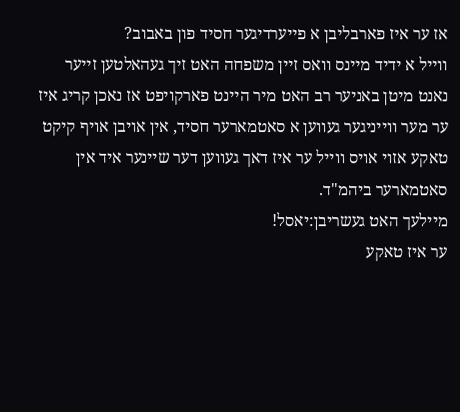אז ער איז פארבליבן א פייערדיגער חסיד פון באבוב?
ווייל א ידיד מיינס וואס זיין משפחה האט זיך געהאלטען זייער נאנט מיטן באניער רב האט מיר היינט פארקויפט אז נאכן קריג איז ער מער ווייניגער געווען א סאטמארער חסיד, אין אויבן אויף קיקט טאקע אזוי אויס ווייל ער איז דאך געווען דער שיינער איד אין סאטמארער ביהמ"ד.
מיילעך האט געשריבן:יאסל!
ער איז טאקע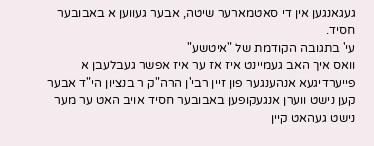געגאנגען אין די סאטמארער שיטה, אבער געווען א באבובער חסיד.
עי' בתגובה הקודמת של "איטשע"
וואס איך האב געמיינט איז אז ער איז אפשר געבלעבן א פייערדיגעא אנהענגער פון זיין רבי'ן הרה"ק ר בנציון הי"ד אבער קען נישט ווערן אנגעקופען באבובער חסיד אויב האט ער מער נישט געהאט קיין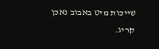שייכות מיט באבוב נאכן קריג.